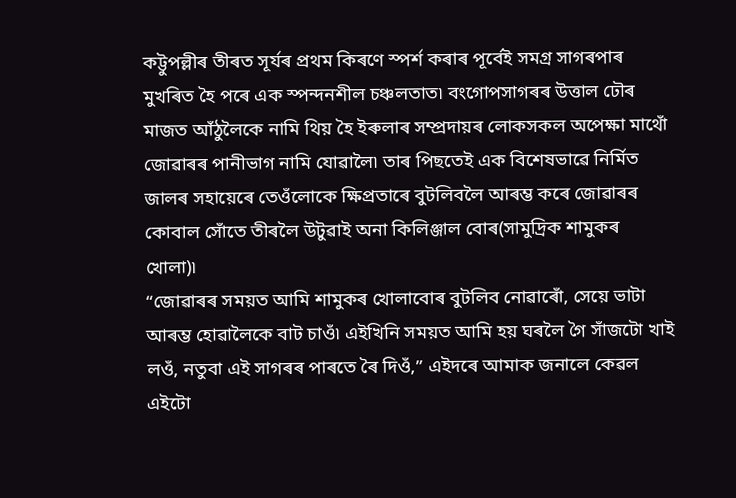কট্টুপল্লীৰ তীৰত সূৰ্যৰ প্ৰথম কিৰণে স্পৰ্শ কৰাৰ পূৰ্বেই সমগ্ৰ সাগৰপাৰ মুখৰিত হৈ পৰে এক স্পন্দনশীল চঞ্চলতাত৷ বংগোপসাগৰৰ উত্তাল ঢৌৰ মাজত আঁঠুলৈকে নামি থিয় হৈ ইৰুলাৰ সম্প্ৰদায়ৰ লোকসকল অপেক্ষা মাথোঁ জোৱাৰৰ পানীভাগ নামি যোৱালৈ৷ তাৰ পিছতেই এক বিশেষভাৱে নিৰ্মিত জালৰ সহায়েৰে তেওঁলোকে ক্ষিপ্ৰতাৰে বুটলিবলৈ আৰম্ভ কৰে জোৱাৰৰ কোবাল সোঁতে তীৰলৈ উটুৱাই অনা কিলিঞ্জাল বোৰ(সামুদ্ৰিক শামুকৰ খোলা)৷
“জোৱাৰৰ সময়ত আমি শামুকৰ খোলাবোৰ বুটলিব নোৱাৰোঁ, সেয়ে ভাটা আৰম্ভ হোৱালৈকে বাট চাওঁ৷ এইখিনি সময়ত আমি হয় ঘৰলৈ গৈ সাঁজটো খাই লওঁ, নতুবা এই সাগৰৰ পাৰতে ৰৈ দিওঁ,” এইদৰে আমাক জনালে কেৱল এইটো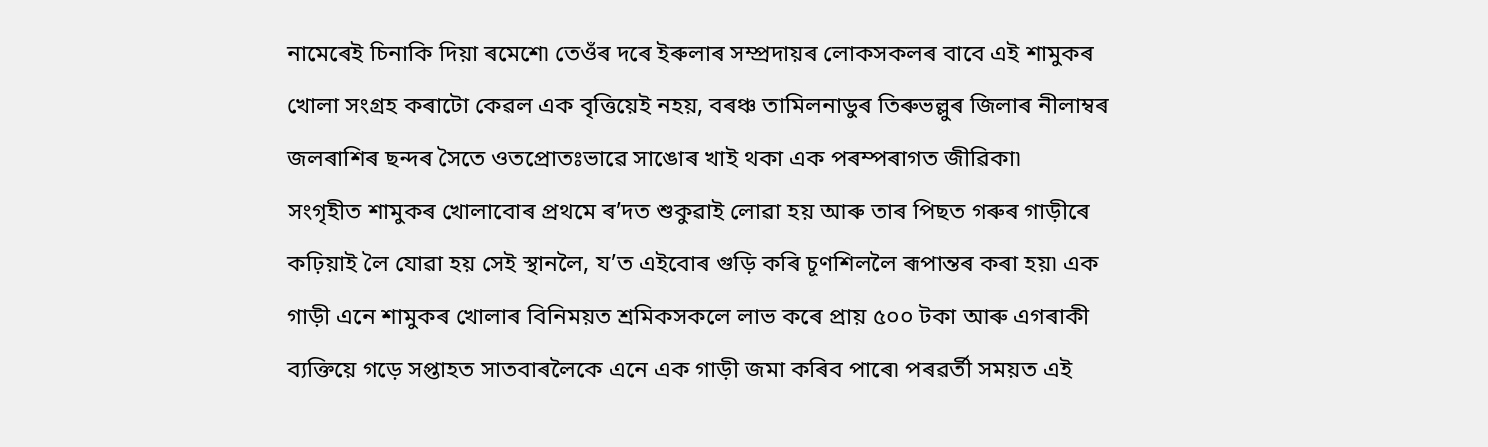নামেৰেই চিনাকি দিয়া ৰমেশে৷ তেওঁৰ দৰে ইৰুলাৰ সম্প্ৰদায়ৰ লোকসকলৰ বাবে এই শামুকৰ খোলা সংগ্ৰহ কৰাটো কেৱল এক বৃত্তিয়েই নহয়, বৰঞ্চ তামিলনাডুৰ তিৰুভল্লুৰ জিলাৰ নীলাম্বৰ জলৰাশিৰ ছন্দৰ সৈতে ওতপ্ৰোতঃভাৱে সাঙোৰ খাই থকা এক পৰম্পৰাগত জীৱিকা৷
সংগৃহীত শামুকৰ খোলাবোৰ প্ৰথমে ৰ’দত শুকুৱাই লোৱা হয় আৰু তাৰ পিছত গৰুৰ গাড়ীৰে কঢ়িয়াই লৈ যোৱা হয় সেই স্থানলৈ, য’ত এইবোৰ গুড়ি কৰি চূণশিললৈ ৰূপান্তৰ কৰা হয়৷ এক গাড়ী এনে শামুকৰ খোলাৰ বিনিময়ত শ্ৰমিকসকলে লাভ কৰে প্ৰায় ৫০০ টকা আৰু এগৰাকী ব্যক্তিয়ে গড়ে সপ্তাহত সাতবাৰলৈকে এনে এক গাড়ী জমা কৰিব পাৰে৷ পৰৱৰ্তী সময়ত এই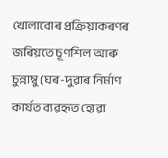খোলাবোৰ প্ৰক্ৰিয়াকৰণৰ জৰিয়তে চূণশিল আৰু চুন্নাম্বু (ঘৰ-দুৱাৰ নিৰ্মাণ কাৰ্যত ব্যৱহৃত হোৱা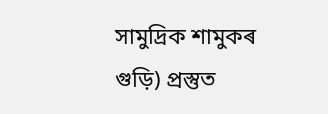সামুদ্ৰিক শামুকৰ গুড়ি) প্ৰস্তুত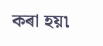কৰা হয়৷